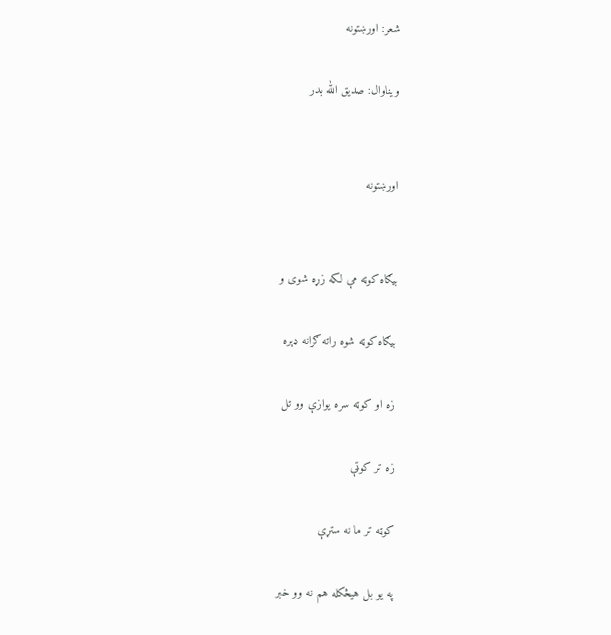شعر: اورښتونه

ویناوال: صدیق الله بدر


اورښتونه


بیګاه کوټه مې لکه زړه شوی و

بیګاه کوټه شوه راته ګرانه ډېره

زه او کوټه سره یوازې وو تل

زه تر کوټې

کوټه تر ما نه ستړې

په یو بل هیڅکله هم نه وو خبر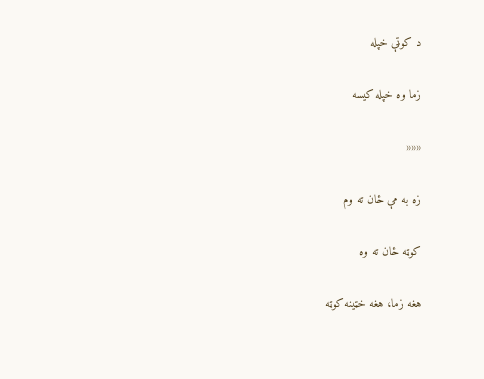د کوټې خپله

زما وه خپله کيسه

«««

زه به مې ځان ته وم

کوټه ځان ته وه

هغه زما، هغه خټینه کوټه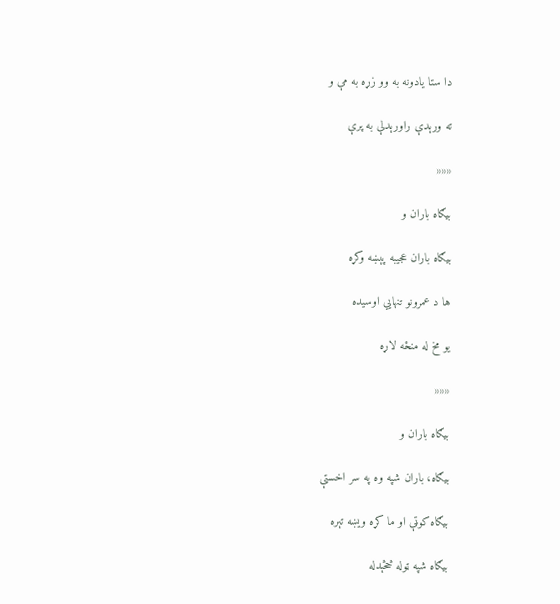دا ستا یادونه به وو زړه به مې و

ته ورېدې راورېدلې به پرې

«««

بیګاه باران و

بیګاه باران عجیبه پېښه وکړه

ها د عمرونو تنهايي اوسیده

یو مخ له منځه لاړه

«««

بیګاه باران و

بیګاه، باران شپه وه په سر اخستې

بیګاه کوټې او ما کړه ويښه تېره

بیګاه شپه ټوله څڅېدله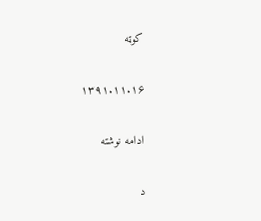کوټه

۱۳۹۱.۱۱.۱۶

ادامه نوشته

د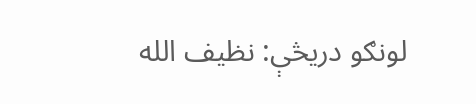لونګو دريڅې: نظیف الله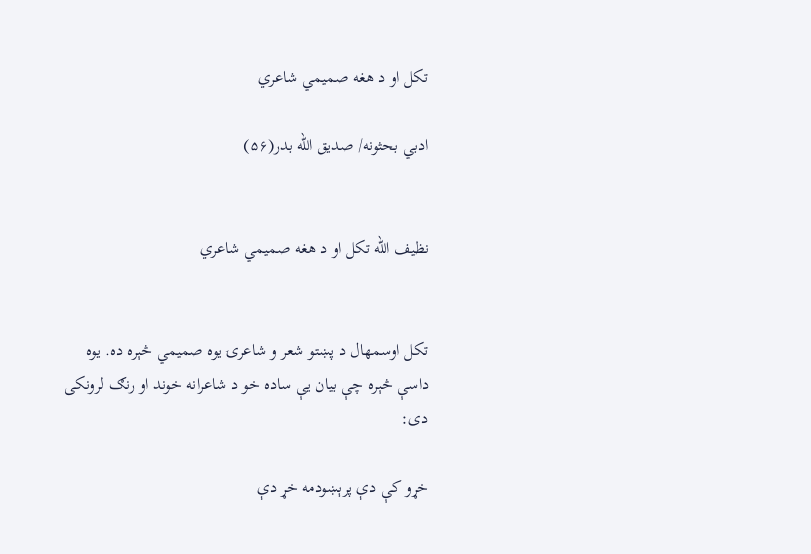تکل او د هغه صمیمي شاعري

ادبي بحثونه/ صدیق الله بدر(۵۶)


نظیف الله تکل او د هغه صمیمي شاعري


تکل اوسمهال د پښتو شعر و شاعرۍ یوه صميمي څېره ده. یوه داسې څېره چې بیان یې ساده خو د شاعرانه خوند او رنګ لرونکی دی:

خړو کې دې پرېښودمه خړ دې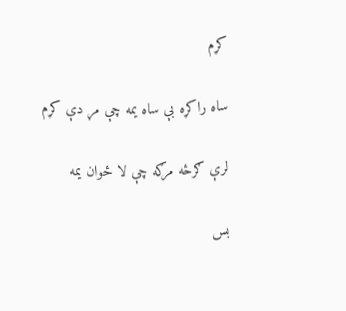کړم

ساه راکړه بې ساه یمه چې مړ دې کړم

لرې ګرځه مرګه چې لا ځوان یمه

بس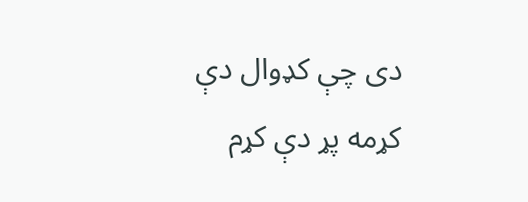دی چې کډوال دې کړمه پړ دې کړم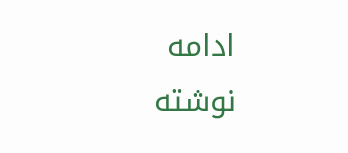ادامه نوشته